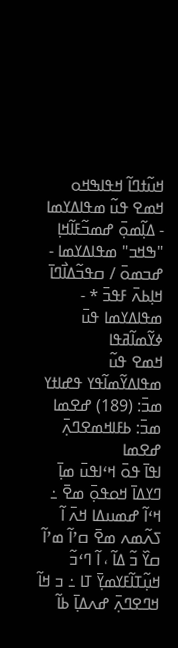ߞߎ߬ߙߣߊ߬ ߞߟߊߒߞߋ ߞߘߐ ߟߎ߬ ߘߟߊߡߌߘߊ - ߡߊ߲߬ߘߋ߲߫ ߝߘߏ߬ߓߊ߬ߞߊ߲ "ߒߞߏ" ߘߟߊߡߌߘߊ - ߝߏߘߋ߫ / ߛߟߏ߬ߡߊ߯ߣߊ߫ ߞߊ߲ߕߍ߫ ߓߟߏ߫ * - ߘߟߊߡߌߘߊ ߟߎ߫ ߦߌ߬ߘߊ߬ߥߟߊ
ߞߘߐ ߟߎ߬ ߘߟߊߡߌ߬ߘߊ߬ߟߌ ߟߝߊߙߌ ߘߏ߫: (189) ߝߐߘߊ ߘߏ߫: ߕߓߊߞߘߐߣߍ߲߫ ߝߐߘߊ
ߊߟߊ߫ ߟߋ߫ ߞߵߊߟߎ߫ ߘߊ߲߫ ߣߌߡߊ߫ ߞߋߟߋ߲߫ ߘߐ߫ ߸ ߞߵߊ߬ ߝߘߎߡߊ ߞߍ߫ ߊ߬ ߖߍ߬ߘߍ ߘߐ߫ ߛߴߊ߬ ߘߴߊ߬ ߛߌ߰ ߏ߬ ߡߊ߬ ، ߊ߬ ߣߵߏ߬ ߞߎ߲߬ߠߊ߬ߓߌߘߌ߲߫ ߠߊ ߸ ߏ ߞߊ߬ ߞߣߐߣߍ߲߫ ߝߍߡߊ߲߫ ߕߊ߬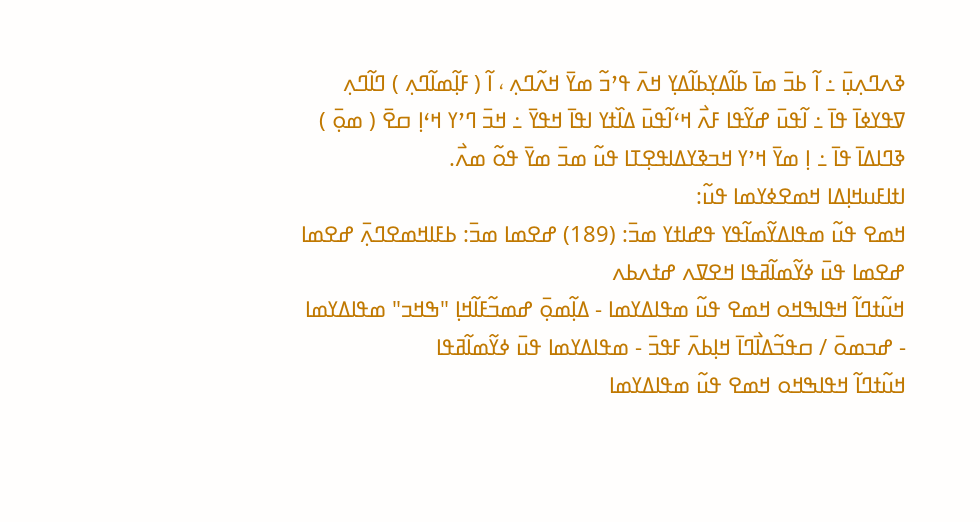ߢߍߣߍ߲ߎ߲߫ ߸ ߊ߬ ߕߏ߫ ߘߊ߫ ߕߊ߬ߡߌ߲ߕߊ߬ߡߌ߲ ߞߍ߫ ߟߴߏ߬ ߘߌ߫ ߞߍ߬ߣߍ߲ ، ߊ߬ ( ߓߊ߲߬ߘߊ߬ߣߍ߲ ) ߣߊ߬ߣߍ߲ ߜߟߌߦߊ߫ ߟߊ߫ ߸ ߊ߬ߟߎ߫ ߝߌ߬ߟߊ ߓߍ߯ ߞߵߊ߬ߟߎ߫ ߡߊ߰ߙߌ ߊߟߊ߫ ߞߟߌ߫ ߸ ߞߏ߫ ߣߴߌ ߞߵߊ߲ ߛߐ߫ ( ߘߋ߲߫ ) ߢߣߊߡߊ߫ ߟߊ߫ ߸ ߊ߲ ߘߌ߫ ߞߴߌ ߞߏߢߌߡߊߟߐ߲ߠߊ ߟߎ߬ ߘߏ߫ ߘߌ߫ ߟߋ߬ ߘߍ߯.
ߊߙߊߓߎߞߊ߲ߡߊ ߞߘߐߦߌߘߊ ߟߎ߬:
ߞߘߐ ߟߎ߬ ߘߟߊߡߌ߬ߘߊ߬ߟߌ ߟߝߊߙߌ ߘߏ߫: (189) ߝߐߘߊ ߘߏ߫: ߕߓߊߞߘߐߣߍ߲߫ ߝߐߘߊ
ߝߐߘߊ ߟߎ߫ ߦߌ߬ߘߊ߬ߥߟߊ ߞߐߜߍ ߝߙߍߕߍ
ߞߎ߬ߙߣߊ߬ ߞߟߊߒߞߋ ߞߘߐ ߟߎ߬ ߘߟߊߡߌߘߊ - ߡߊ߲߬ߘߋ߲߫ ߝߘߏ߬ߓߊ߬ߞߊ߲ "ߒߞߏ" ߘߟߊߡߌߘߊ - ߝߏߘߋ߫ / ߛߟߏ߬ߡߊ߯ߣߊ߫ ߞߊ߲ߕߍ߫ ߓߟߏ߫ - ߘߟߊߡߌߘߊ ߟߎ߫ ߦߌ߬ߘߊ߬ߥߟߊ
ߞߎ߬ߙߣߊ߬ ߞߟߊߒߞߋ ߞߘߐ ߟߎ߬ ߘߟߊߡߌߘߊ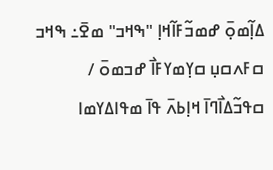ߡߊ߲߬ߘߋ߲߫ ߝߘߏ߬ߓߊ߬ߞߊ߲ "ߒߞߏ" ߘߐ߫߸ ߒߞߏ ߛߓߍߛߎ߲ ߛߌ߲ߘߌߓߊ߯ ߝߏߘߋ߫ / ߛߟߏ߬ߡߊ߯ߣߊ߫ ߞߊ߲ߕߍ߫ ߟߊ߫ ߘߟߊߡߌߘߊ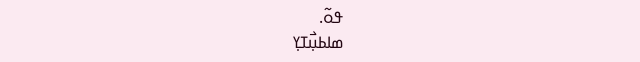ߟߋ߬.
ߘߊߕߎ߲߯ߠߌ߲